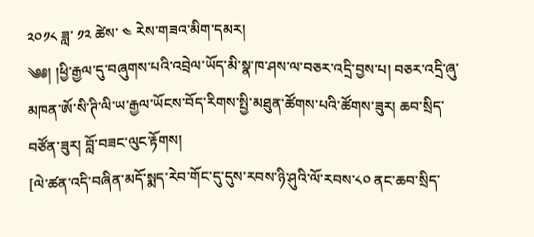༢༠༡༨ ཟླ་ ༡༢ ཚེས་ ༤ རེས་གཟའ་མིག་དམར།
༄༅། །ཕྱི་རྒྱལ་དུ་བཞུགས་པའི་འབྲེལ་ཡོད་མི་སྣ་ཁ་ཤས་ལ་བཅར་འདྲི་བྱས་པ། བཅར་འདྲི་ཞུ་མཁན་ཨོ་སི་ཊི་ལི་ཡ་རྒྱལ་ཡོངས་བོད་རིགས་སྤྱི་མཐུན་ཚོགས་པའི་ཚོགས་ཟུར། ཆབ་སྲིད་བཙོན་ཟུར། བློ་བཟང་ལུང་རྟོགས།
[ལེ་ཚན་འདི་བཞིན་མདོ་སྨད་རེབ་གོང་དུ་དུས་རབས་ཉི་ཤུའི་ལོ་རབས་༨༠ ནང་ཆབ་སྲིད་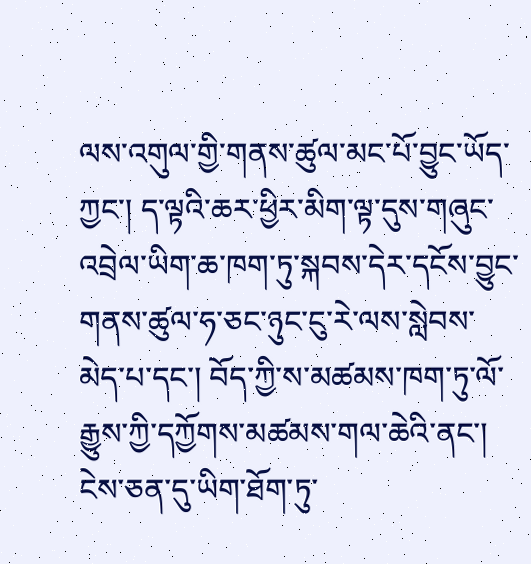ལས་འགུལ་གྱི་གནས་ཚུལ་མང་པོ་བྱུང་ཡོད་ཀྱང་། ད་ལྟའི་ཆར་ཕྱིར་མིག་ལྟ་དུས་གཞུང་འབྲེལ་ཡིག་ཆ་ཁག་ཏུ་སྐབས་དེར་དངོས་བྱུང་གནས་ཚུལ་ཧ་ཅང་ཉུང་ངུ་རེ་ལས་སླེབས་མེད་པ་དང་། བོད་ཀྱི་ས་མཚམས་ཁག་ཏུ་ལོ་རྒྱུས་ཀྱི་དཀྱོགས་མཚམས་གལ་ཆེའི་ནང་། ངེས་ཅན་དུ་ཡིག་ཐོག་ཏུ་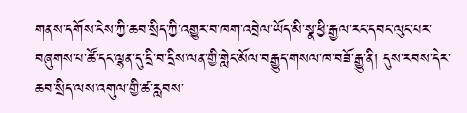གནས་དགོས་ངེས་ཀྱི་ཆབ་སྲིད་ཀྱི་འགྱུར་བ་ཁག་འབྲེལ་ཡོད་མི་སྣ་ཕྱི་རྒྱལ་རང་དབང་ལུང་པར་བཞུགས་པ་ཚོ་དང་ལྷན་དུ་དྲི་བ་དྲིས་ལན་གྱི་གླེང་མོལ་བརྒྱུད་གསལ་ཁ་བཟོ་རྒྱུ་ནི། དུས་རབས་དེར་ཆབ་སྲིད་ལས་འགུལ་གྱི་ཚ་རླབས་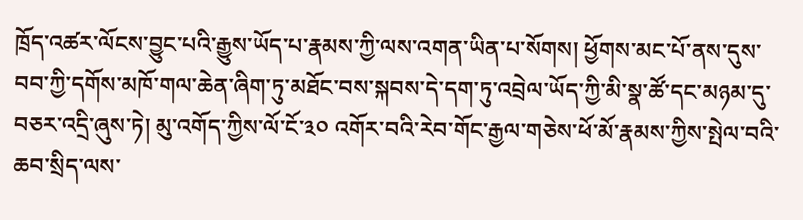ཁྲོད་འཚར་ལོངས་བྱུང་པའི་རྒྱུས་ཡོད་པ་རྣམས་ཀྱི་ལས་འགན་ཡིན་པ་སོགས། ཕྱོགས་མང་པོ་ནས་དུས་བབ་ཀྱི་དགོས་མཁོ་གལ་ཆེན་ཞིག་ཏུ་མཐོང་བས་སྐབས་དེ་དག་ཏུ་འབྲེལ་ཡོད་ཀྱི་མི་སྣ་ཚོ་དང་མཉམ་དུ་བཅར་འདྲི་ཞུས་ཏེ། མུ་འགོད་ཀྱིས་ལོ་ངོ་༣༠ འགོར་བའི་རེབ་གོང་རྒྱལ་གཅེས་ཕོ་མོ་རྣམས་ཀྱིས་སྤེལ་བའི་ཆབ་སྲིད་ལས་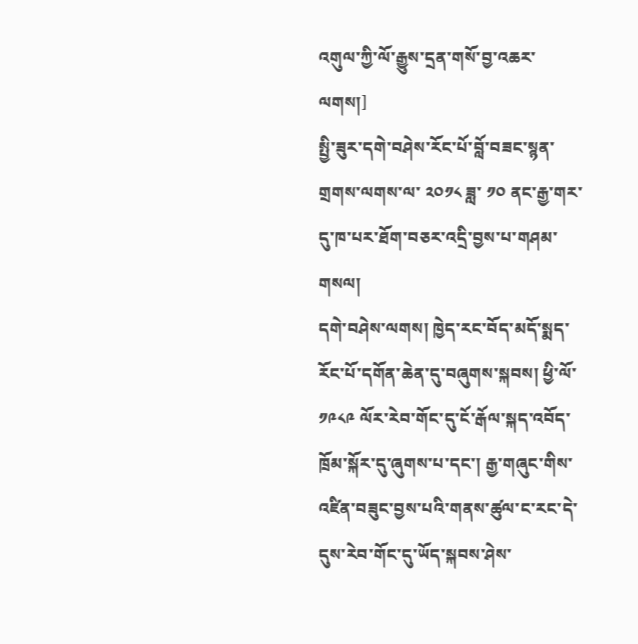འགུལ་ཀྱི་ལོ་རྒྱུས་དྲན་གསོ་བྱ་འཆར་ལགས།]
སྤྱི་ཟུར་དགེ་བཤེས་རོང་པོ་བློ་བཟང་སྙན་གྲགས་ལགས་ལ་ ༢༠༡༨ ཟླ་ ༡༠ ནང་རྒྱ་གར་དུ་ཁ་པར་ཐོག་བཅར་འདྲི་བྱས་པ་གཤམ་གསལ།
དགེ་བཤེས་ལགས། ཁྱེད་རང་བོད་མདོ་སྨད་རོང་པོ་དགོན་ཆེན་དུ་བཞུགས་སྐབས། ཕྱི་ལོ་༡༩༨༩ ལོར་རེབ་གོང་དུ་ངོ་རྒོལ་སྐད་འབོད་ཁྲོམ་སྐོར་དུ་ཞུགས་པ་དང་། རྒྱ་གཞུང་གིས་འཛིན་བཟུང་བྱས་པའི་གནས་ཚུལ་ང་རང་དེ་དུས་རེབ་གོང་དུ་ཡོད་སྐབས་ཤེས་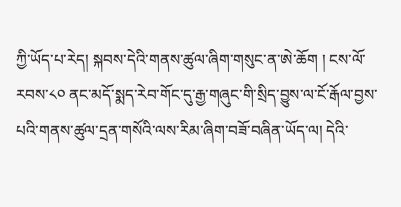ཀྱི་ཡོད་པ་རེད། སྐབས་དེའི་གནས་ཚུལ་ཞིག་གསུང་ན་ཨེ་ཆོག ། ངས་ལོ་རབས་༨༠ ནང་མདོ་སྨད་རེབ་གོང་དུ་རྒྱ་གཞུང་གི་སྲིད་བྱུས་ལ་ངོ་རྒོལ་བྱས་པའི་གནས་ཚུལ་དྲན་གསོའི་ལས་རིམ་ཞིག་བཟོ་བཞིན་ཡོད་ལ། དེའི་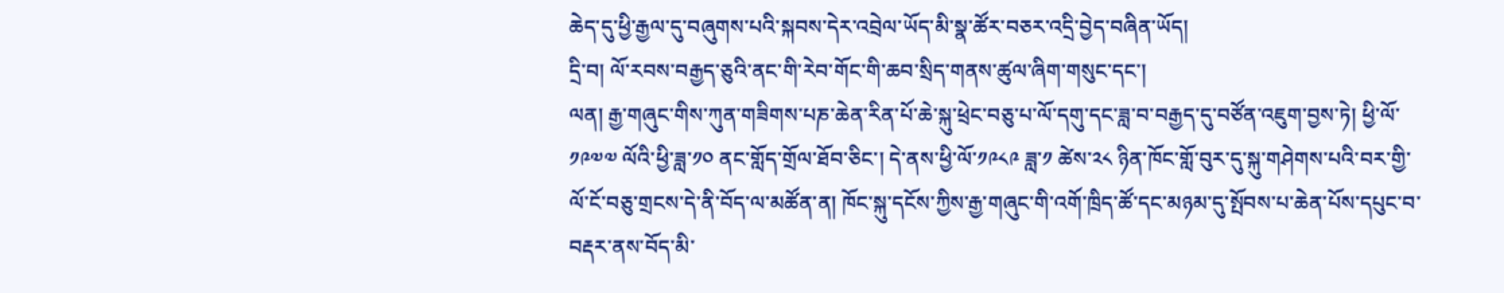ཆེད་དུ་ཕྱི་རྒྱལ་དུ་བཞུགས་པའི་སྐབས་དེར་འབྲེལ་ཡོད་མི་སྣ་ཚོར་བཅར་འདྲི་བྱེད་བཞིན་ཡོད།
དྲི་བ། ལོ་རབས་བརྒྱད་ཅུའི་ནང་གི་རེབ་གོང་གི་ཆབ་སྲིད་གནས་ཚུལ་ཞིག་གསུང་དང་།
ལན། རྒྱ་གཞུང་གིས་ཀུན་གཟིགས་པཎ་ཆེན་རིན་པོ་ཆེ་སྐུ་ཕྲེང་བཅུ་པ་ལོ་དགུ་དང་ཟླ་བ་བརྒྱད་དུ་བཙོན་འཇུག་བྱས་ཏེ། ཕྱི་ལོ་༡༩༧༧ ལོའི་ཕྱི་ཟླ་༡༠ ནང་གློད་གྲོལ་ཐོབ་ཅིང་། དེ་ནས་ཕྱི་ལོ་༡༩༨༩ ཟླ་༡ ཚེས་༢༨ ཉིན་ཁོང་གློ་བུར་དུ་སྐུ་གཤེགས་པའི་བར་གྱི་ལོ་ངོ་བཅུ་གྲངས་དེ་ནི་བོད་ལ་མཚོན་ན། ཁོང་སྐུ་དངོས་ཀྱིས་རྒྱ་གཞུང་གི་འགོ་ཁྲིད་ཚོ་དང་མཉམ་དུ་སྤོབས་པ་ཆེན་པོས་དཔུང་བ་བརྡར་ནས་བོད་མི་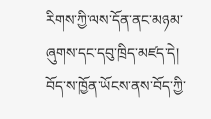རིགས་ཀྱི་ལས་དོན་ནང་མཉམ་ཞུགས་དང་དབུ་ཁྲིད་མཛད་དེ། བོད་ས་ཁྱོན་ཡོངས་ནས་བོད་ཀྱི་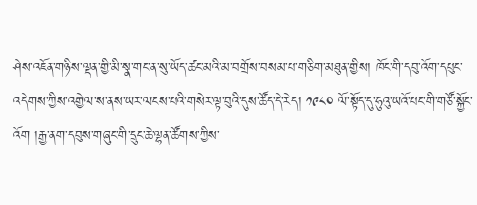ཤེས་འཇོན་གཉིས་ལྡན་གྱི་མི་སྣ་གང་ན་སུ་ཡོད་ཚང་མའི་མ་བགྲོས་བསམ་པ་གཅིག་མཐུན་གྱིས། ཁོང་གི་དབུ་འོག་དཔུང་འདེགས་ཀྱིས་འགྱེལ་ས་ནས་ཡར་ལངས་པའི་གསེར་ལྟ་བུའི་དུས་ཚོད་དེ་རེད། ༡༩༨༠ ལོ་སྟོད་དུ་ཧུའུ་ཡའོ་པང་གི་གཙོ་སྐྱོང་འོག །རྒྱ་ནག་དབུས་གཞུང་གི་དྲུང་ཆེ་ལྷན་ཚོགས་ཀྱིས་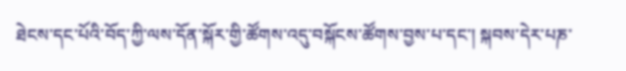ཐེངས་དང་པོའི་བོད་ཀྱི་ལས་དོན་སྐོར་གྱི་ཚོགས་འདུ་བསྐོངས་ཚོགས་བྱས་པ་དང་། སྐབས་དེར་པཎ་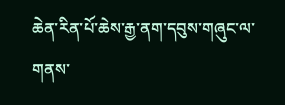ཆེན་རིན་པོ་ཆེས་རྒྱ་ནག་དབུས་གཞུང་ལ་གནས་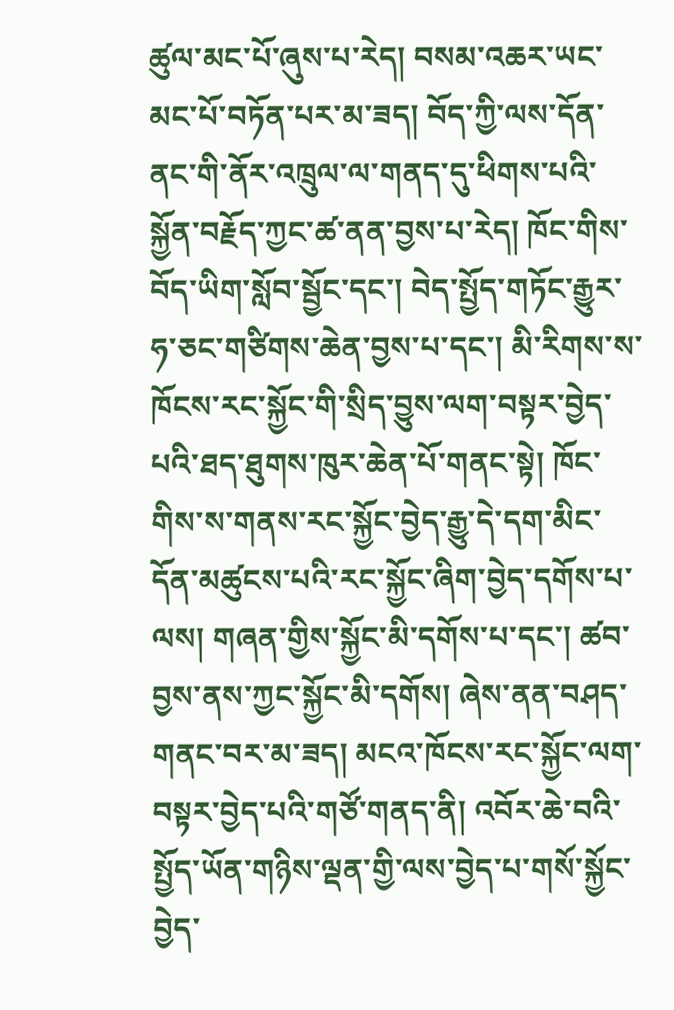ཚུལ་མང་པོ་ཞུས་པ་རེད། བསམ་འཆར་ཡང་མང་པོ་བཏོན་པར་མ་ཟད། བོད་ཀྱི་ལས་དོན་ནང་གི་ནོར་འཁྲུལ་ལ་གནད་དུ་ཕིགས་པའི་སྐྱོན་བརྗོད་ཀྱང་ཚ་ནན་བྱས་པ་རེད། ཁོང་གིས་བོད་ཡིག་སློབ་སྦྱོང་དང་། བེད་སྤྱོད་གཏོང་རྒྱུར་ཧ་ཅང་གཙིགས་ཆེན་བྱས་པ་དང་། མི་རིགས་ས་ཁོངས་རང་སྐྱོང་གི་སྲིད་བྱུས་ལག་བསྟར་བྱེད་པའི་ཐད་ཐུགས་ཁུར་ཆེན་པོ་གནང་སྟེ། ཁོང་གིས་ས་གནས་རང་སྐྱོང་བྱེད་རྒྱུ་དེ་དག་མིང་དོན་མཚུངས་པའི་རང་སྐྱོང་ཞིག་བྱེད་དགོས་པ་ལས། གཞན་གྱིས་སྐྱོང་མི་དགོས་པ་དང་། ཚབ་བྱས་ནས་ཀྱང་སྐྱོང་མི་དགོས། ཞེས་ནན་བཤད་གནང་བར་མ་ཟད། མངའ་ཁོངས་རང་སྐྱོང་ལག་བསྟར་བྱེད་པའི་གཙོ་གནད་ནི། འབོར་ཆེ་བའི་སྤྱོད་ཡོན་གཉིས་ལྡན་གྱི་ལས་བྱེད་པ་གསོ་སྐྱོང་བྱེད་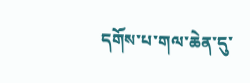དགོས་པ་གལ་ཆེན་དུ་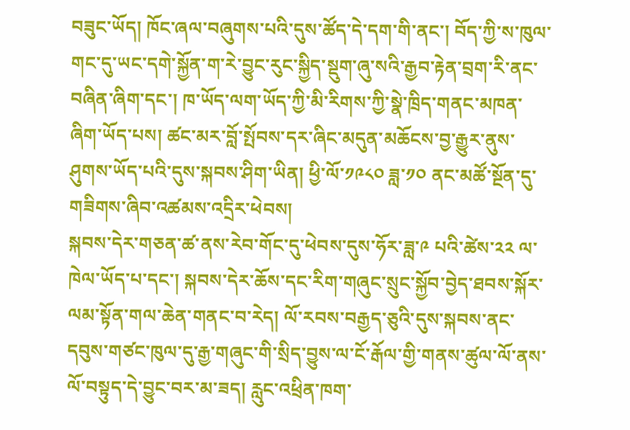བཟུང་ཡོད། ཁོང་ཞལ་བཞུགས་པའི་དུས་ཚོད་དེ་དག་གི་ནང་། བོད་ཀྱི་ས་ཁུལ་གང་དུ་ཡང་དགེ་སྐྱོན་ག་རེ་བྱུང་རུང་སྐྱིད་སྡུག་ཞུ་སའི་རྒྱབ་རྟེན་བྲག་རི་ནང་བཞིན་ཞིག་དང་། ཁ་ཡོད་ལག་ཡོད་ཀྱི་མི་རིགས་ཀྱི་སྣེ་ཁྲིད་གནང་མཁན་ཞིག་ཡོད་པས། ཚང་མར་བློ་སྤོབས་དར་ཞིང་མདུན་མཆོངས་བྱ་རྒྱུར་ནུས་ཤུགས་ཡོད་པའི་དུས་སྐབས་ཤིག་ཡིན། ཕྱི་ལོ་༡༩༨༠ ཟླ་༡༠ ནང་མཚོ་སྔོན་དུ་གཟིགས་ཞིབ་འཚམས་འདྲིར་ཕེབས།
སྐབས་དེར་གཅན་ཚ་ནས་རེབ་གོང་དུ་ཕེབས་དུས་ཧོར་ཟླ་༩ པའི་ཚེས་༢༢ ལ་ཁེལ་ཡོད་པ་དང་། སྐབས་དེར་ཆོས་དང་རིག་གཞུང་སྲུང་སྐྱོབ་བྱེད་ཐབས་སྐོར་ལམ་སྟོན་གལ་ཆེན་གནང་བ་རེད། ལོ་རབས་བརྒྱད་ཅུའི་དུས་སྐབས་ནང་དབུས་གཙང་ཁུལ་དུ་རྒྱ་གཞུང་གི་སྲིད་བྱུས་ལ་ངོ་རྒོལ་གྱི་གནས་ཚུལ་ལོ་ནས་ལོ་བསྟུད་དེ་བྱུང་བར་མ་ཟད། རླུང་འཕྲིན་ཁག་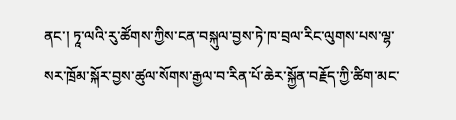ནང་། ཏཱ་ལའི་རུ་ཚོགས་ཀྱིས་ངན་བསྐུལ་བྱས་ཏེ་ཁ་བྲལ་རིང་ལུགས་པས་ལྷ་སར་ཁྲོམ་སྐོར་བྱས་ཚུལ་སོགས་རྒྱལ་བ་རིན་པོ་ཆེར་སྐྱོན་བརྗོད་ཀྱི་ཚིག་མང་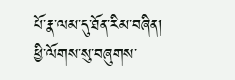པོ་རྣ་ལམ་དུ་ཐོན་རིམ་བཞིན། ཕྱི་ལོགས་སུ་བཞུགས་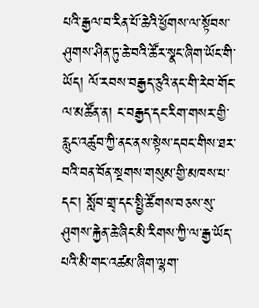པའི་རྒྱལ་བ་རིན་པོ་ཆེའི་ཕྱོགས་ལ་སྟོབས་ཤུགས་ཤིན་ཏུ་ཆེ་བའི་ཚོར་སྣང་ཞིག་ཡོང་གི་ཡོད། ལོ་རབས་བརྒྱད་ཅུའི་ནང་གི་རེབ་གོང་ལ་མཚོན་ན། ང་བརྒྱད་དང་རིག་གསར་གྱི་རླུང་འཚུབ་ཀྱི་ནང་ནས་སྟེས་དབང་གིས་ཐར་བའི་བན་བོན་སྔགས་གསུམ་གྱི་མཁས་པ་དང་། སློབ་གྲྭ་དང་སྤྱི་ཚོགས་བཅས་སུ་ཤུགས་རྐྱེན་ཆེ་ཞིང་མི་རིགས་ཀྱི་ལ་རྒྱ་ཡོད་པའི་མི་གང་འཚམ་ཞིག་ལྷག་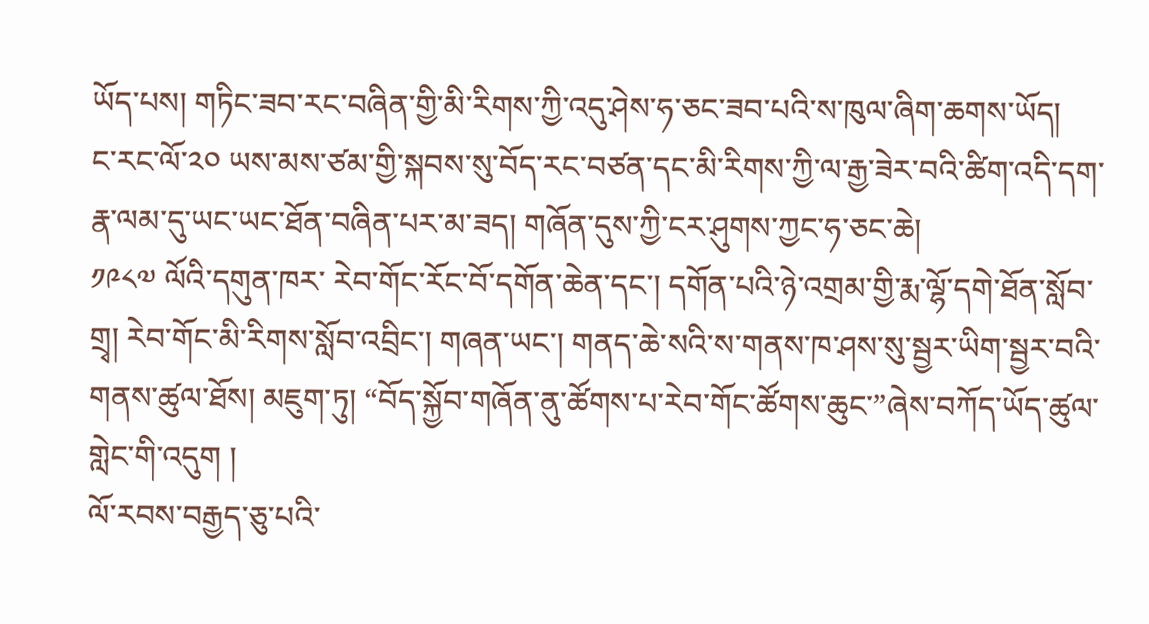ཡོད་པས། གཏིང་ཟབ་རང་བཞིན་གྱི་མི་རིགས་ཀྱི་འདུ་ཤེས་ཧ་ཅང་ཟབ་པའི་ས་ཁུལ་ཞིག་ཆགས་ཡོད།
ང་རང་ལོ་༢༠ ཡས་མས་ཙམ་གྱི་སྐབས་སུ་བོད་རང་བཙན་དང་མི་རིགས་ཀྱི་ལ་རྒྱ་ཟེར་བའི་ཚིག་འདི་དག་རྣ་ལམ་དུ་ཡང་ཡང་ཐོན་བཞིན་པར་མ་ཟད། གཞོན་དུས་ཀྱི་ངར་ཤུགས་ཀྱང་ཧ་ཅང་ཆེ།
༡༩༨༧ ལོའི་དགུན་ཁར་ རེབ་གོང་རོང་བོ་དགོན་ཆེན་དང་། དགོན་པའི་ཉེ་འགྲམ་གྱི་རྨ་ལྷོ་དགེ་ཐོན་སློབ་གྲྭ། རེབ་གོང་མི་རིགས་སློབ་འབྲིང་། གཞན་ཡང་། གནད་ཆེ་སའི་ས་གནས་ཁ་ཤས་སུ་སྦྱར་ཡིག་སྦྱར་བའི་གནས་ཚུལ་ཐོས། མཇུག་ཏུ། “བོད་སྐྱོབ་གཞོན་ནུ་ཚོགས་པ་རེབ་གོང་ཚོགས་ཆུང་”ཞེས་བཀོད་ཡོད་ཚུལ་གླེང་གི་འདུག །
ལོ་རབས་བརྒྱད་ཅུ་པའི་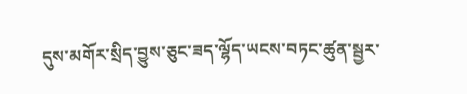དུས་མགོར་སྲིད་བྱུས་ཅུང་ཟད་ལྷོད་ཡངས་བཏང་ཚུན་སྦྱར་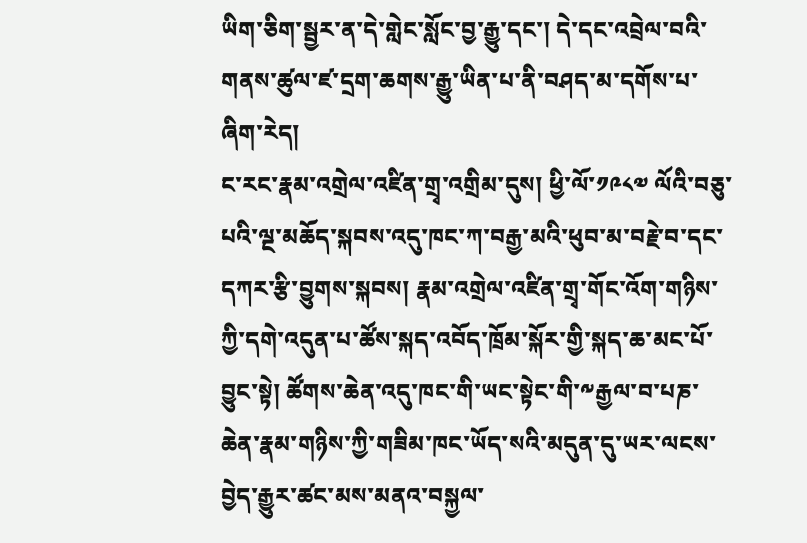ཡིག་ཅིག་སྦྱར་ན་དེ་གླེང་སློང་བྱ་རྒྱུ་དང་། དེ་དང་འབྲེལ་བའི་གནས་ཚུལ་ཛ་དྲག་ཆགས་རྒྱུ་ཡིན་པ་ནི་བཤད་མ་དགོས་པ་ཞིག་རེད།
ང་རང་རྣམ་འགྲེལ་འཛིན་གྲྭ་འགྲིམ་དུས། ཕྱི་ལོ་༡༩༨༧ ལོའི་བཅུ་པའི་ལྔ་མཆོད་སྐབས་འདུ་ཁང་ཀ་བརྒྱ་མའི་ཕུབ་མ་བརྗེ་བ་དང་དཀར་རྩི་བྱུགས་སྐབས། རྣམ་འགྲེལ་འཛིན་གྲྭ་གོང་འོག་གཉིས་ཀྱི་དགེ་འདུན་པ་ཚོས་སྐད་འབོད་ཁྲོམ་སྐོར་གྱི་སྐད་ཆ་མང་པོ་བྱུང་སྟེ། ཚོགས་ཆེན་འདུ་ཁང་གི་ཡང་སྟེང་གི་༸རྒྱལ་བ་པཎ་ཆེན་རྣམ་གཉིས་ཀྱི་གཟིམ་ཁང་ཡོད་སའི་མདུན་དུ་ཡར་ལངས་བྱེད་རྒྱུར་ཚང་མས་མནའ་བསྐྱལ་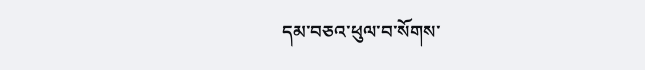དམ་བཅའ་ཕུལ་བ་སོགས་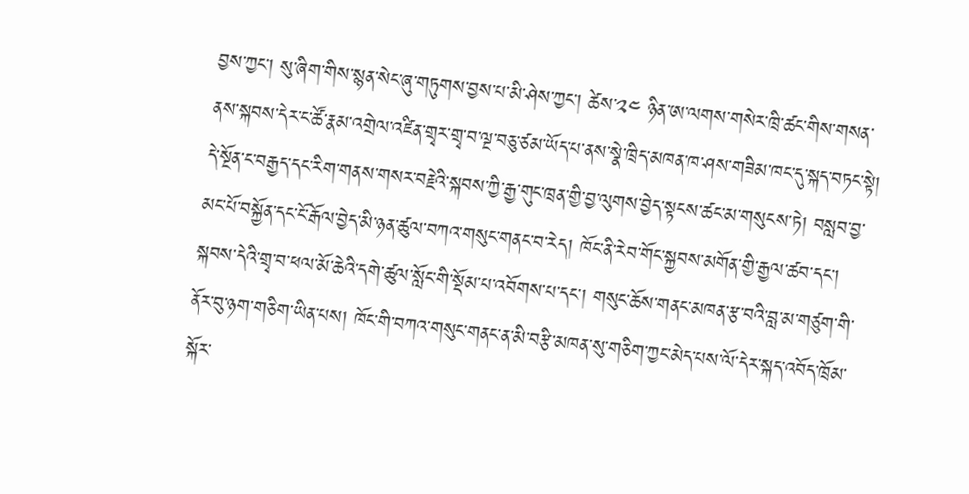བྱས་ཀྱང་། སུ་ཞིག་གིས་སྙན་སེང་ཞུ་གཏུགས་བྱས་པ་མི་ཤེས་ཀྱང་། ཚེས་༢༤ ཉིན་ཨ་ལགས་གསེར་ཁྲི་ཚང་གིས་གསན་ནས་སྐབས་དེར་ང་ཚོ་རྣམ་འགྲེལ་འཛིན་གྲྭར་གྲྭ་བ་ལྔ་བཅུ་ཙམ་ཡོད་པ་ནས་སྣེ་ཁྲིད་མཁན་ཁ་ཤས་གཟིམ་ཁང་དུ་སྐད་བཏང་སྟེ། དེ་སྔོན་ང་བརྒྱད་དང་རིག་གནས་གསར་བརྗེའི་སྐབས་ཀྱི་རྒྱ་གུང་ཁྲན་གྱི་བྱ་ལུགས་བྱེད་སྟངས་ཚང་མ་གསུངས་ཏེ། བསླབ་བྱ་མང་པོ་བསྐྱོན་དང་ངོ་རྒོལ་བྱེད་མི་ཉན་ཚུལ་བཀའ་གསུང་གནང་བ་རེད། ཁོང་ནི་རེབ་གོང་སྐྱབས་མགོན་གྱི་རྒྱལ་ཚབ་དང་། སྐབས་དེའི་གྲྭ་བ་ཕལ་མོ་ཆེའི་དགེ་ཚུལ་སློང་གི་སྡོམ་པ་འབོགས་པ་དང་། གསུང་ཆོས་གནང་མཁན་རྩ་བའི་བླ་མ་གཙུག་གི་ནོར་བུ་ཉག་གཅིག་ཡིན་པས། ཁོང་གི་བཀའ་གསུང་གནང་ན་མི་བརྩི་མཁན་སུ་གཅིག་ཀྱང་མེད་པས་ལོ་དེར་སྐད་འབོད་ཁྲོམ་སྐོར་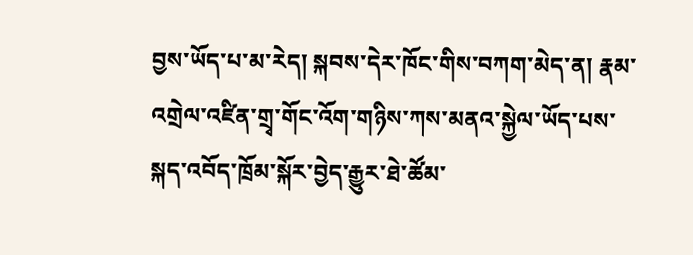བྱས་ཡོད་པ་མ་རེད། སྐབས་དེར་ཁོང་གིས་བཀག་མེད་ན། རྣམ་འགྲེལ་འཛིན་གྲྭ་གོང་འོག་གཉིས་ཀས་མནའ་སྐྱེལ་ཡོད་པས་སྐད་འབོད་ཁྲོམ་སྐོར་བྱེད་རྒྱུར་ཐེ་ཚོམ་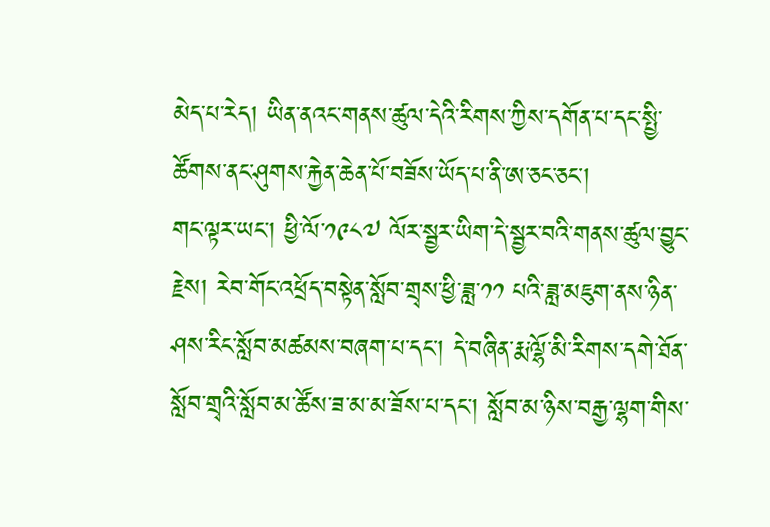མེད་པ་རེད། ཡིན་ནའང་གནས་ཚུལ་དེའི་རིགས་ཀྱིས་དགོན་པ་དང་སྤྱི་ཚོགས་ནང་ཤུགས་རྐྱེན་ཆེན་པོ་བཟོས་ཡོད་པ་ནི་ཨ་ཅང་ཅང་།
གང་ལྟར་ཡང་། ཕྱི་ལོ་༡༩༨༧ ལོར་སྦྱར་ཡིག་དེ་སྦྱར་བའི་གནས་ཚུལ་བྱུང་རྗེས། རེབ་གོང་འཕྲོད་བསྟེན་སློབ་གྲྭས་ཕྱི་ཟླ་༡༡ པའི་ཟླ་མཇུག་ནས་ཉིན་ཤས་རིང་སློབ་མཚམས་བཞག་པ་དང་། དེ་བཞིན་རྨ་ལྷོ་མི་རིགས་དགེ་ཐོན་སློབ་གྲྭའི་སློབ་མ་ཚོས་ཟ་མ་མ་ཟོས་པ་དང་། སློབ་མ་ཉིས་བརྒྱ་ལྷག་གིས་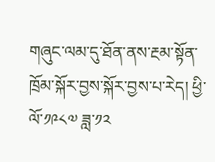གཞུང་ལམ་དུ་ཐོན་ནས་རྔམ་སྟོན་ཁྲོམ་སྐོར་བྱས་སྐོར་བྱས་པ་རེད། ཕྱི་ལོ་༡༩༨༧ ཟླ་༡༢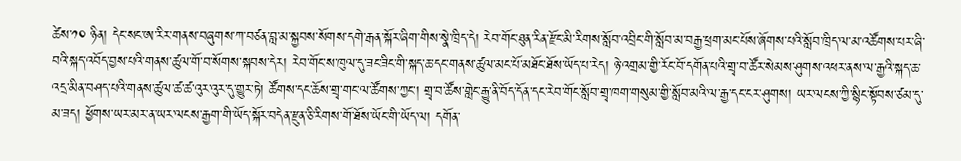ཚེས་༡༠ ཉིན། དེང་སང་ཨ་རིར་གནས་བཞུགས་ཀ་བཙན་བླ་མ་སྐྱབས་སོགས་དགེ་རྒན་སྐོར་ཞིག་གིས་སྣེ་ཁྲིད་དེ། རེབ་གོང་ཐུན་རིན་རྫོང་མི་རིགས་སློབ་འབྲིང་གི་སློབ་མ་བརྒྱ་ཕྲག་མང་པོས་ཞོགས་པའི་སློབ་ཁྲིད་ལ་མ་འཚོགས་པར་ཞི་བའི་སྐད་འབོད་བྱས་པའི་གནས་ཚུལ་གོ་བ་སོགས་སྐབས་དེར། རེབ་གོང་ས་ཁུལ་དུ་ཟང་ཟིང་གི་སྐད་ཆ་དང་གནས་ཚུལ་མང་པོ་མཐོང་ཐོས་ཡོད་པ་རེད། ཉེ་འགྲམ་གྱི་རོང་བོ་དགོན་པའི་གྲྭ་བ་ཚོར་སེམས་ཤུགས་འཕར་ནས་ལ་རྒྱའི་སྐད་ཆ་འདྲ་མིན་བཤད་པའི་གནས་ཚུལ་ཚ་ཚ་འུར་འུར་དུ་གྱུར་ཏེ། ཚོགས་དང་ཆོས་གྲྭ་གང་ལ་ཚོགས་ཀྱང་། གྲྭ་བ་ཚོས་གླེང་རྒྱུ་ནི་བོད་དོན་དང་རེབ་གོང་སློབ་གྲྭ་ཁག་གསུམ་གྱི་སློབ་མའི་ལ་རྒྱ་དང་ངར་ཤུགས། ཡར་ལངས་ཀྱི་སྙིང་སྟོབས་ཙམ་དུ་མ་ཟད། ཕྱོགས་ཡར་མར་ན་ཡར་ལངས་རྒྱག་གི་ཡོད་སྐོར་བདེན་རྫུན་ཅི་རིགས་གོ་ཐོས་ཡོང་གི་ཡོད་ལ། དགོན་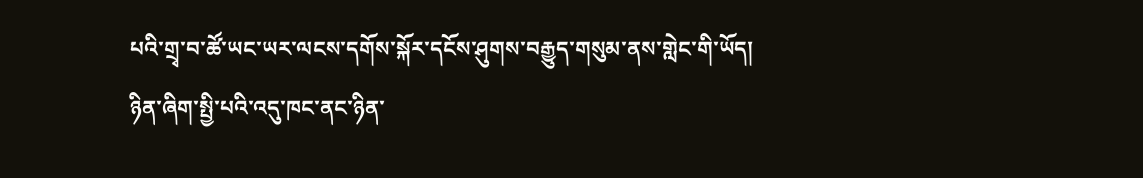པའི་གྲྭ་བ་ཚོ་ཡང་ཡར་ལངས་དགོས་སྐོར་དངོས་ཤུགས་བརྒྱུད་གསུམ་ནས་གླེང་གི་ཡོད།
ཉིན་ཞིག་སྤྱི་པའི་འདུ་ཁང་ནང་ཉིན་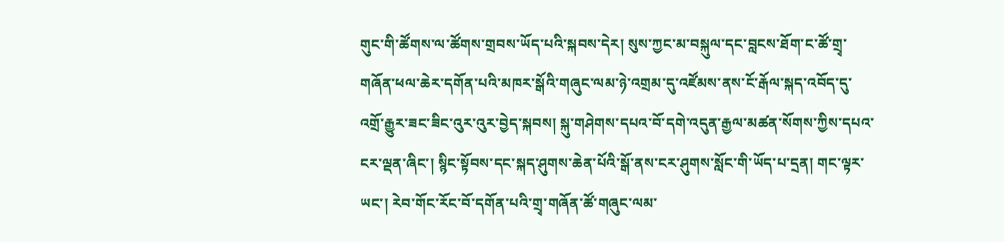གུང་གི་ཚོགས་ལ་ཚོགས་གྲབས་ཡོད་པའི་སྐབས་དེར། སུས་ཀྱང་མ་བསྐུལ་དང་བླངས་ཐོག་ང་ཚོ་གྲྭ་གཞོན་ཕལ་ཆེར་དགོན་པའི་མཁར་སྒོའི་གཞུང་ལམ་ཉེ་འགྲམ་དུ་འཛོམས་ནས་ངོ་རྒོལ་སྐད་འབོད་དུ་འགྲོ་རྒྱུར་ཟང་ཟིང་འུར་འུར་བྱེད་སྐབས། སྐུ་གཤེགས་དཔའ་བོ་དགེ་འདུན་རྒྱལ་མཚན་སོགས་ཀྱིས་དཔའ་ངར་ལྡན་ཞིང་། སྙིང་སྟོབས་དང་སྐད་ཤུགས་ཆེན་པོའི་སྒོ་ནས་ངར་ཤུགས་སློང་གི་ཡོད་པ་དྲན། གང་ལྟར་ཡང་། རེབ་གོང་རོང་བོ་དགོན་པའི་གྲྭ་གཞོན་ཚོ་གཞུང་ལམ་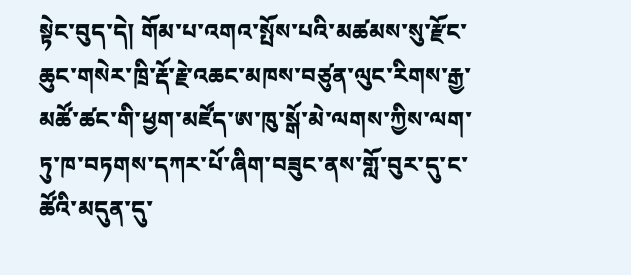སྟེང་བུད་དེ། གོམ་པ་འགའ་སྤོས་པའི་མཚམས་སུ་རྫོང་ཆུང་གསེར་ཁྲི་རྡོ་རྗེ་འཆང་མཁས་བཙུན་ལུང་རིགས་རྒྱ་མཚོ་ཚང་གི་ཕྱག་མཛོད་ཨ་ཁུ་སྒོ་མེ་ལགས་ཀྱིས་ལག་ཏུ་ཁ་བཏགས་དཀར་པོ་ཞིག་བཟུང་ནས་གློ་བུར་དུ་ང་ཚོའི་མདུན་དུ་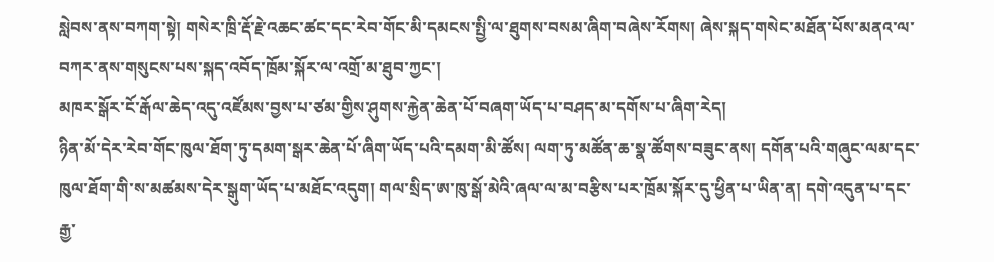སླེབས་ནས་བཀག་སྟེ། གསེར་ཁྲི་རྡོ་རྗེ་འཆང་ཚང་དང་རེབ་གོང་མི་དམངས་སྤྱི་ལ་ཐུགས་བསམ་ཞིག་བཞེས་རོགས། ཞེས་སྐད་གསེང་མཐོན་པོས་མནའ་ལ་བཀར་ནས་གསུངས་པས་སྐད་འབོད་ཁྲོམ་སྐོར་ལ་འགྲོ་མ་ཐུབ་ཀྱང་།
མཁར་སྒོར་ངོ་རྒོལ་ཆེད་འདུ་འཛོམས་བྱས་པ་ཙམ་གྱིས་ཤུགས་རྐྱེན་ཆེན་པོ་བཞག་ཡོད་པ་བཤད་མ་དགོས་པ་ཞིག་རེད།
ཉིན་མོ་དེར་རེབ་གོང་ཁུལ་ཐོག་ཏུ་དམག་སྒར་ཆེན་པོ་ཞིག་ཡོད་པའི་དམག་མི་ཚོས། ལག་ཏུ་མཚོན་ཆ་སྣ་ཚོགས་བཟུང་ནས། དགོན་པའི་གཞུང་ལམ་དང་ཁུལ་ཐོག་གི་ས་མཚམས་དེར་སྒུག་ཡོད་པ་མཐོང་འདུག། གལ་སྲིད་ཨ་ཁུ་སྒོ་མེའི་ཞལ་ལ་མ་བརྩིས་པར་ཁྲོམ་སྐོར་དུ་ཕྱིན་པ་ཡིན་ན། དགེ་འདུན་པ་དང་རྒྱ་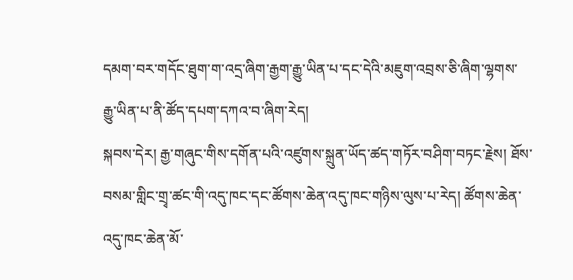དམག་བར་གདོང་ཐུག་ག་འདྲ་ཞིག་རྒྱག་རྒྱུ་ཡིན་པ་དང་དེའི་མཇུག་འབྲས་ཅི་ཞིག་ལྷགས་རྒྱུ་ཡིན་པ་ནི་ཚོད་དཔག་དཀའ་བ་ཞིག་རེད།
སྐབས་དེར། རྒྱ་གཞུང་གིས་དགོན་པའི་འཛུགས་སྐྲུན་ཡོད་ཚད་གཏོར་བཤིག་བཏང་རྗེས། ཐོས་བསམ་གླིང་གྲྭ་ཚང་གི་འདུ་ཁང་དང་ཚོགས་ཆེན་འདུ་ཁང་གཉིས་ལུས་པ་རེད། ཚོགས་ཆེན་འདུ་ཁང་ཆེན་མོ་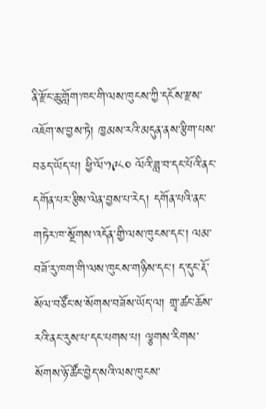ནི་རྫོང་ཆུ་གློག་ཁང་གི་ལས་ཁུངས་ཀྱི་དངོས་རྫས་འཇོག་ས་བྱས་ཏེ། ཁྱམས་རའི་མདུན་ནས་རྩིག་པས་བཅད་ཡོད་པ། ཕྱི་ལོ་༡༩༨༠ ལོའི་ཟླ་བ་དང་པོའི་ནང་དགོན་པར་རྩིས་ལེན་བྱས་པ་རེད། དགོན་པའི་ནང་གཏེར་ཁ་སྔོགས་འདོན་གྱི་ལས་ཁུངས་དང་། ལམ་བཟོ་རུ་ཁག་གི་ལས་ཁུངས་གཉིས་དང་། ད་དུང་རྡོ་སོལ་བཙོང་ས་སོགས་བཟོས་ཡོད་ལ། གྲྭ་ཚང་ཆོས་རའི་ནང་རུས་པ་དང་པགས་པ། ལྕགས་རིགས་སོགས་ཉོ་ཚོང་བྱེད་སའི་ལས་ཁུངས་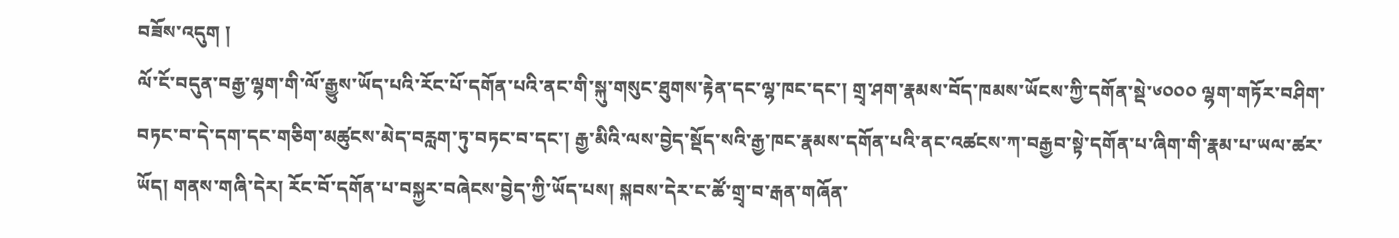བཟོས་འདུག །
ལོ་ངོ་བདུན་བརྒྱ་ལྷག་གི་ལོ་རྒྱུས་ཡོད་པའི་རོང་པོ་དགོན་པའི་ནང་གི་སྐུ་གསུང་ཐུགས་རྟེན་དང་ལྷ་ཁང་དང་། གྲྭ་ཤག་རྣམས་བོད་ཁམས་ཡོངས་ཀྱི་དགོན་སྡེ་༦༠༠༠ ལྷག་གཏོར་བཤིག་བཏང་བ་དེ་དག་དང་གཅིག་མཚུངས་མེད་བརླག་ཏུ་བཏང་བ་དང་། རྒྱ་མིའི་ལས་བྱེད་སྡོད་སའི་རྒྱ་ཁང་རྣམས་དགོན་པའི་ནང་འཚངས་ཀ་བརྒྱབ་སྟེ་དགོན་པ་ཞིག་གི་རྣམ་པ་ཡལ་ཚར་ཡོད། གནས་གཞི་དེར། རོང་བོ་དགོན་པ་བསྐྱར་བཞེངས་བྱེད་ཀྱི་ཡོད་པས། སྐབས་དེར་ང་ཚོ་གྲྭ་བ་རྒན་གཞོན་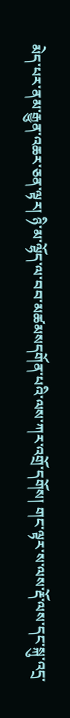མེད་པར་ནམ་རྒྱུན་འཆར་ཅན་ལྟར། ཉི་མ་ལྷོད་ལ་བབ་མཚམསདགོན་པའི་ལས་ཀར་འགྲོ་དགོས། གང་ལྟར་ས་ལས་རྡོ་ལས་དང་སྐུ་འདྲ་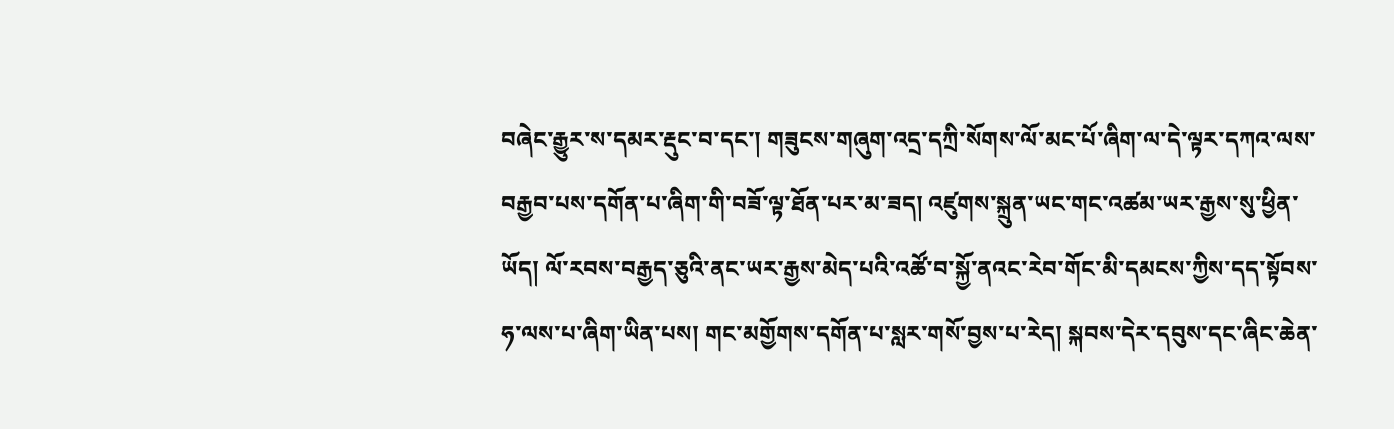བཞེང་རྒྱུར་ས་དམར་རྡུང་བ་དང་། གཟུངས་གཞུག་འདྲ་དཀྲི་སོགས་ལོ་མང་པོ་ཞིག་ལ་དེ་ལྟར་དཀའ་ལས་བརྒྱབ་པས་དགོན་པ་ཞིག་གི་བཟོ་ལྟ་ཐོན་པར་མ་ཟད། འཛུགས་སྐྲུན་ཡང་གང་འཚམ་ཡར་རྒྱས་སུ་ཕྱིན་ཡོད། ལོ་རབས་བརྒྱད་ཅུའི་ནང་ཡར་རྒྱས་མེད་པའི་འཚོ་བ་སྐྱོ་ནའང་རེབ་གོང་མི་དམངས་ཀྱིས་དད་སྟོབས་ཧ་ལས་པ་ཞིག་ཡིན་པས། གང་མགྱོགས་དགོན་པ་སླར་གསོ་བྱས་པ་རེད། སྐབས་དེར་དབུས་དང་ཞིང་ཆེན་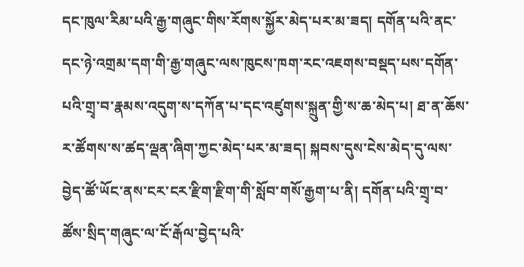དང་ཁུལ་རིམ་པའི་རྒྱ་གཞུང་གིས་རོགས་སྐྱོར་མེད་པར་མ་ཟད། དགོན་པའི་ནང་དང་ཉེ་འགྲམ་དག་གི་རྒྱ་གཞུང་ལས་ཁུངས་ཁག་རང་འཇགས་བསྡད་པས་དགོན་པའི་གྲྭ་བ་རྣམས་འདུག་ས་དཀོན་པ་དང་འཛུགས་སྐྲུན་གྱི་ས་ཆ་མེད་པ། ཐ་ན་ཆོས་ར་ཚོགས་ས་ཚད་ལྡན་ཞིག་ཀྱང་མེད་པར་མ་ཟད། སྐབས་དུས་ངེས་མེད་དུ་ལས་བྱེད་ཚོ་ཡོང་ནས་ངར་ངར་རྫིག་རྫིག་གི་སློབ་གསོ་རྒྱག་པ་ནི། དགོན་པའི་གྲྭ་བ་ཚོས་སྲིད་གཞུང་ལ་ངོ་རྒོལ་བྱེད་པའི་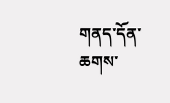གནད་དོན་ཆགས་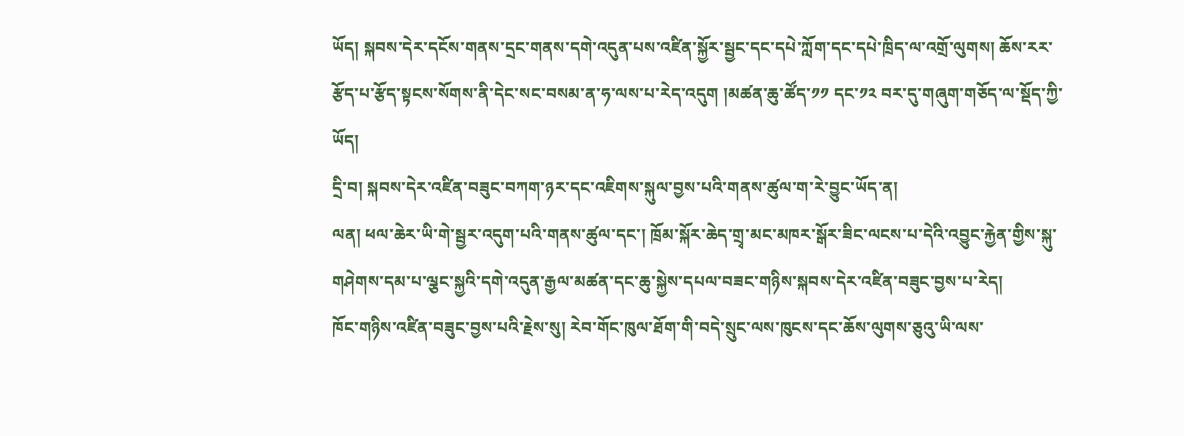ཡོད། སྐབས་དེར་དངོས་གནས་དྲང་གནས་དགེ་འདུན་པས་འཛིན་སྐྱོར་སྦྱང་དང་དཔེ་ཀློག་དང་དཔེ་ཁྲིད་ལ་འགྲོ་ལུགས། ཆོས་རར་རྩོད་པ་རྩོད་སྟངས་སོགས་ནི་དེང་སང་བསམ་ན་ཧ་ལས་པ་རེད་འདུག །མཚན་ཆུ་ཚོད་༡༡ དང་༡༢ བར་དུ་གཞུག་གཅོད་ལ་སྡོད་ཀྱི་ཡོད།
དྲི་བ། སྐབས་དེར་འཛིན་བཟུང་བཀག་ཉར་དང་འཇིགས་སྐུལ་བྱས་པའི་གནས་ཚུལ་ག་རེ་བྱུང་ཡོད་ན།
ལན། ཕལ་ཆེར་ཡི་གེ་སྦྱར་འདུག་པའི་གནས་ཚུལ་དང་། ཁྲོམ་སྐོར་ཆེད་གྲྭ་མང་མཁར་སྒོར་ཟིང་ལངས་པ་དེའི་འབྱུང་རྐྱེན་གྱིས་སྐུ་གཤེགས་དམ་པ་ལྕང་སྐྱའི་དགེ་འདུན་རྒྱལ་མཚན་དང་ཆུ་སྐྱེས་དཔལ་བཟང་གཉིས་སྐབས་དེར་འཛིན་བཟུང་བྱས་པ་རེད།
ཁོང་གཉིས་འཛིན་བཟུང་བྱས་པའི་རྗེས་སུ། རེབ་གོང་ཁུལ་ཐོག་གི་བདེ་སྲུང་ལས་ཁུངས་དང་ཆོས་ལུགས་ཅུའུ་ཡི་ལས་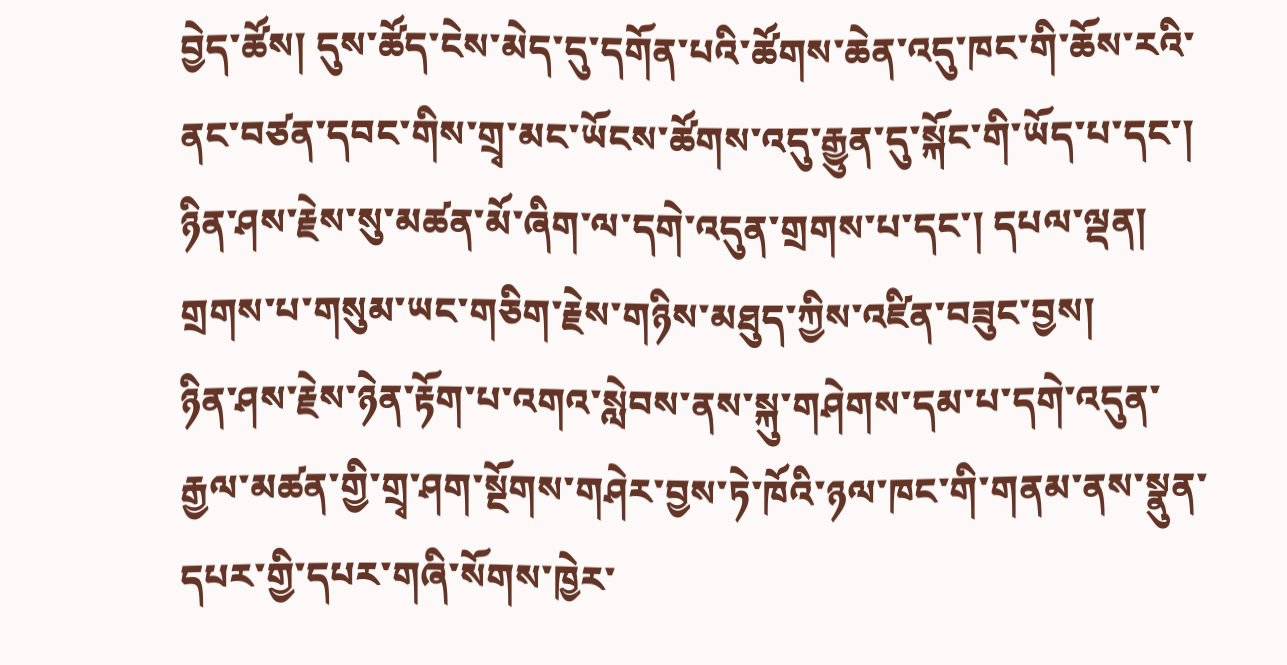བྱེད་ཚོས། དུས་ཚོད་ངེས་མེད་དུ་དགོན་པའི་ཚོགས་ཆེན་འདུ་ཁང་གི་ཆོས་རའི་ནང་བཙན་དབང་གིས་གྲྭ་མང་ཡོངས་ཚོགས་འདུ་རྒྱུན་དུ་སྐོང་གི་ཡོད་པ་དང་། ཉིན་ཤས་རྗེས་སུ་མཚན་མོ་ཞིག་ལ་དགེ་འདུན་གྲགས་པ་དང་། དཔལ་ལྡན། གྲགས་པ་གསུམ་ཡང་གཅིག་རྗེས་གཉིས་མཐུད་ཀྱིས་འཛིན་བཟུང་བྱས།
ཉིན་ཤས་རྗེས་ཉེན་རྟོག་པ་འགའ་སླེབས་ནས་སྐུ་གཤེགས་དམ་པ་དགེ་འདུན་རྒྱལ་མཚན་གྱི་གྲྭ་ཤག་སྔོགས་གཤེར་བྱས་ཏེ་ཁོའི་ཉལ་ཁང་གི་གནམ་ནས་སྣུན་དཔར་གྱི་དཔར་གཞི་སོགས་ཁྱེར་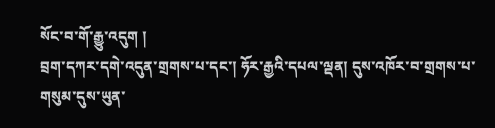སོང་བ་གོ་རྒྱུ་འདུག །
བྲག་དཀར་དགེ་འདུན་གྲགས་པ་དང་། ཧོར་རྒྱའི་དཔལ་ལྡན། དུས་འཁོར་བ་གྲགས་པ་གསུམ་དུས་ཡུན་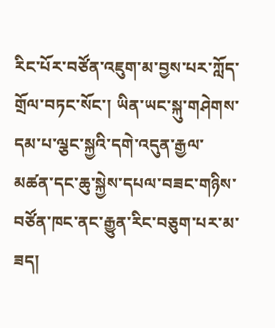རིང་པོར་བཙོན་འཇུག་མ་བྱས་པར་ཀློད་གྲོལ་བཏང་སོང་། ཡིན་ཡང་སྐུ་གཤེགས་དམ་པ་ལྕང་སྐྱའི་དགེ་འདུན་རྒྱལ་མཚན་དང་ཆུ་སྐྱེས་དཔལ་བཟང་གཉིས་བཙོན་ཁང་ནང་རྒྱུན་རིང་བཅུག་པར་མ་ཟད།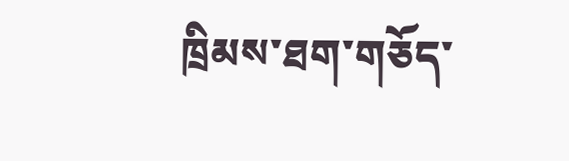ཁྲིམས་ཐག་གཅོད་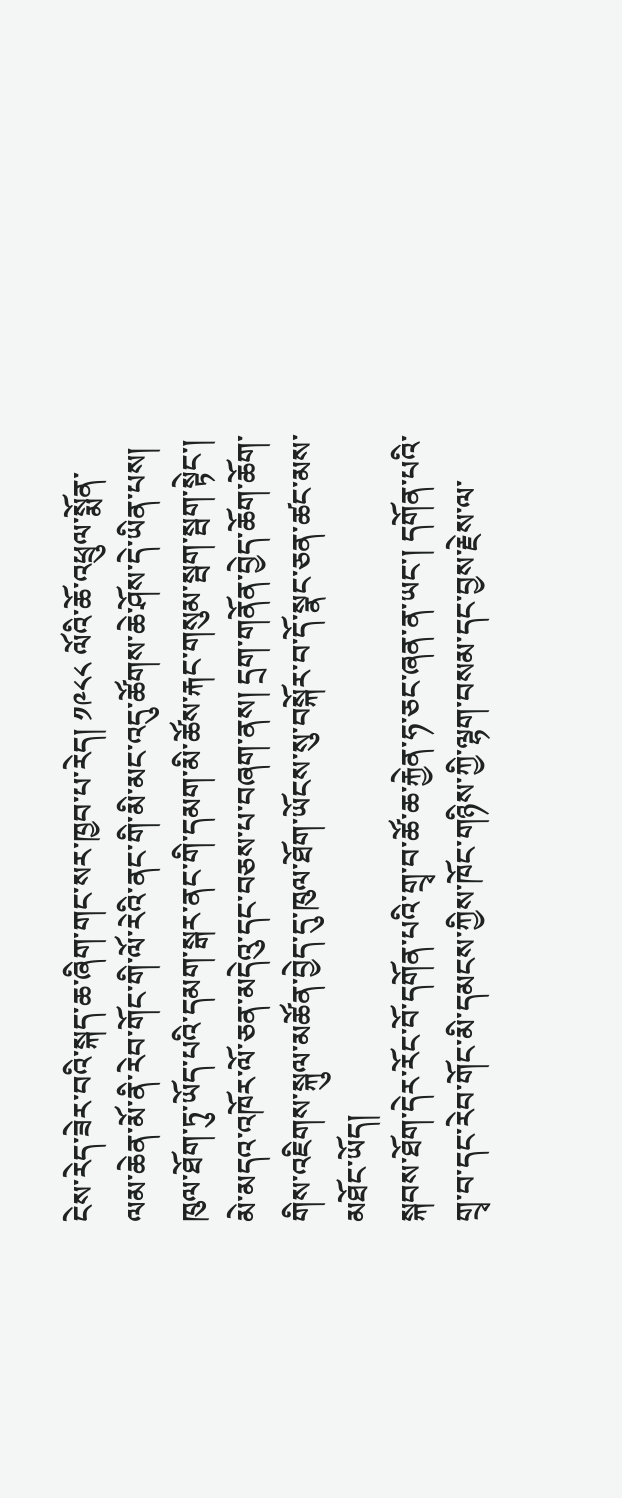ངེས་རེད་ཟེར་བའི་སྐད་ཆ་ཞིག་གང་སར་ཁྱབ་པ་རེད། ༡༩༨༨ ལོའི་ཆོ་འཕྲུལ་སྨོན་ལམ་ཆེན་མོ་ནི་རེབ་གོང་གི་ལོ་རེའི་ནང་གི་མི་མང་འདུ་ཚོགས་ཆེ་ཤོས་དེ་ཡིན་པས། ཁུལ་ཐོག་ཏུ་ཡོད་པའི་དམག་སྒར་ནང་གི་དམག་མི་ཚོས་རྐང་གསུམ་སྦག་སྦག་སྟེང་། མེ་མདའ་འཁོར་ལོ་ཅན་མདེའུ་དང་བཅས་པ་བཞག་ནས། དྲག་གནོན་བྱེད་ཆོག་ཆོག་གིས་འཇིགས་སྐུལ་མཚོན་བྱེད་དུ་ཁུལ་ཐོག་ཡོངས་སུ་བསྐོར་བ་དོ་སྣང་ཅན་ཚང་མས་མཐོང་ཡོད།
སྐབས་ཐོག་དེར་རོང་བོ་དགོན་པའི་གྲྭ་བ་ཚོ་ཆ་རྐྱེན་ཧ་ཅང་ཞན་ན་ཡང་། དགོན་པའི་གྲྭ་བ་དང་རེབ་གོང་མི་དམངས་ཀྱིས་ཁོང་གཉིས་ཀྱི་ལྷག་བསམ་དང་བྱས་རྗེས་ལ་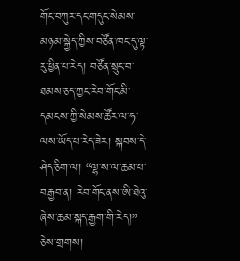གོང་བཀུར་དང་གདུང་སེམས་མཉམ་སྐྱེད་ཀྱིས་བཙོན་ཁང་དུ་ལྟ་རུ་ཕྱིན་པ་རེད། བཙོན་སྲུང་བ་ཐམས་ཅད་ཀྱང་རེབ་གོང་མི་དམངས་ཀྱི་སེམས་ཚོར་ལ་ཧ་ལས་ཡོད་པ་རེད་ཟེར། སྐབས་དེ་ཤེད་ཅིག་ལ། “ལྷ་ས་ལ་ཆམ་པ་བརྒྱབ་ན། རེབ་གོང་ནས་ཨི་ཐེའུ་ཞེས་ཆམ་སྐད་རྒྱག་གི་རེད།” ཅེས་གྲགས།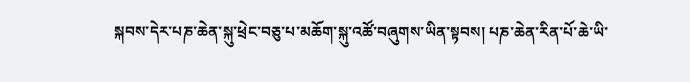སྐབས་དེར་པཎ་ཆེན་སྐུ་ཕྲེང་བཅུ་པ་མཆོག་སྐུ་འཚོ་བཞུགས་ཡིན་སྟབས། པཎ་ཆེན་རིན་པོ་ཆེ་ཡི་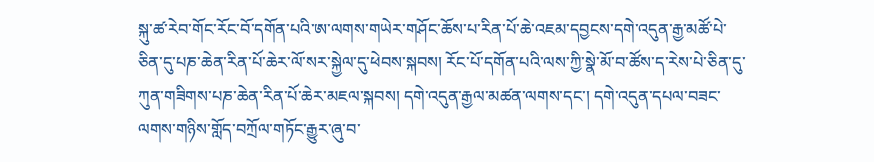སྐུ་ཚ་རེབ་གོང་རོང་བོ་དགོན་པའི་ཨ་ལགས་གཡེར་གཤོང་ཆོས་པ་རིན་པོ་ཆེ་འཇམ་དབྱངས་དགེ་འདུན་རྒྱ་མཚོ་པེ་ཅིན་དུ་པཎ་ཆེན་རིན་པོ་ཆེར་ལོ་སར་སྐྱེལ་དུ་ཕེབས་སྐབས། རོང་པོ་དགོན་པའི་ལས་ཀྱི་སྣེ་མོ་བ་ཚོས་ད་རེས་པེ་ཅིན་དུ་ཀུན་གཟིགས་པཎ་ཆེན་རིན་པོ་ཆེར་མཇལ་སྐབས། དགེ་འདུན་རྒྱལ་མཚན་ལགས་དང་། དགེ་འདུན་དཔལ་བཟང་ལགས་གཉིས་གློད་བཀྲོལ་གཏོང་རྒྱུར་ཞུ་བ་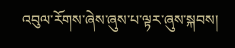འབུལ་རོགས་ཞེས་ཞུས་པ་ལྟར་ཞུས་སྐབས།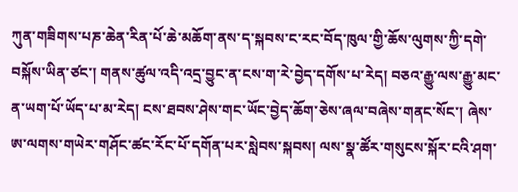ཀུན་གཟིགས་པཎ་ཆེན་རིན་པོ་ཆེ་མཆོག་ནས་ད་སྐབས་ང་རང་བོད་ཁུལ་གྱི་ཆོས་ལུགས་ཀྱི་དགེ་བསྐོས་ཡིན་ཙང་། གནས་ཚུལ་འདི་འདྲ་བྱུང་ན་ངས་ག་རེ་བྱེད་དགོས་པ་རེད། བཅའ་རྒྱུ་ལས་རྒྱུ་མང་ན་ཡག་པོ་ཡོད་པ་མ་རེད། ངས་ཐབས་ཤེས་གང་ཡོང་བྱེད་ཆོག་ཅེས་ཞལ་བཞེས་གནང་སོང་། ཞེས་ཨ་ལགས་གཡེར་གཤོང་ཚང་རོང་པོ་དགོན་པར་སླེབས་སྐབས། ལས་སྣ་ཚོར་གསུངས་སྐོར་ངའི་ཤག་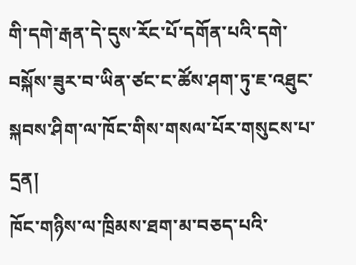གི་དགེ་རྒན་དེ་དུས་རོང་པོ་དགོན་པའི་དགེ་བསྐོས་ཟུར་བ་ཡིན་ཙང་ང་ཚོས་ཤག་ཏུ་ཇ་འཐུང་སྐབས་ཤིག་ལ་ཁོང་གིས་གསལ་པོར་གསུངས་པ་དྲན།
ཁོང་གཉིས་ལ་ཁྲིམས་ཐག་མ་བཅད་པའི་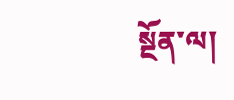སྔོན་ལ།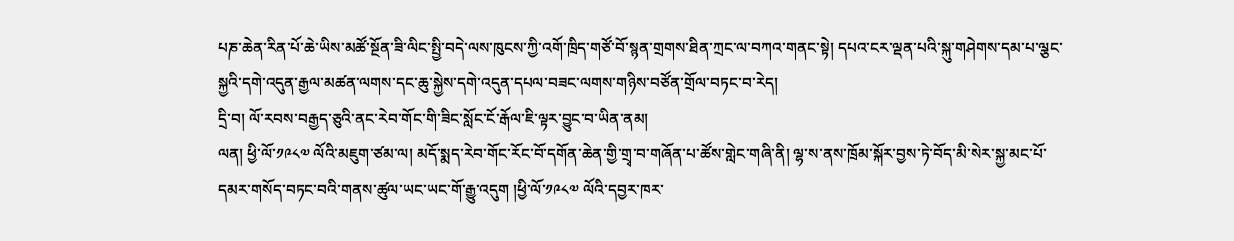པཎ་ཆེན་རིན་པོ་ཆེ་ཡིས་མཚོ་སྔོན་ཟི་ལིང་སྤྱི་བདེ་ལས་ཁུངས་ཀྱི་འགོ་ཁྲིད་གཙོ་བོ་སྙན་གྲགས་ཐིན་ཀྲང་ལ་བཀའ་གནང་སྟེ། དཔའ་ངར་ལྡན་པའི་སྐུ་གཤེགས་དམ་པ་ལྕང་སྐྱའི་དགེ་འདུན་རྒྱལ་མཚན་ལགས་དང་ཆུ་སྐྱེས་དགེ་འདུན་དཔལ་བཟང་ལགས་གཉིས་བཙོན་གྲོལ་བཏང་བ་རེད།
དྲི་བ། ལོ་རབས་བརྒྱད་ཅུའི་ནང་རེབ་གོང་གི་ཟིང་སློང་ངོ་རྒོལ་ཇི་ལྟར་བྱུང་བ་ཡིན་ནམ།
ལན། ཕྱི་ལོ་༡༩༨༧ ལོའི་མཇུག་ཙམ་ལ། མདོ་སྨད་རེབ་གོང་རོང་བོ་དགོན་ཆེན་གྱི་གྲྭ་བ་གཞོན་པ་ཚོས་གླེང་གཞི་ནི། ལྷ་ས་ནས་ཁྲོམ་སྐོར་བྱས་ཏེ་བོད་མི་སེར་སྐྱ་མང་པོ་དམར་གསོད་བཏང་བའི་གནས་ཚུལ་ཡང་ཡང་གོ་རྒྱུ་འདུག །ཕྱི་ལོ་༡༩༨༧ ལོའི་དབྱར་ཁར་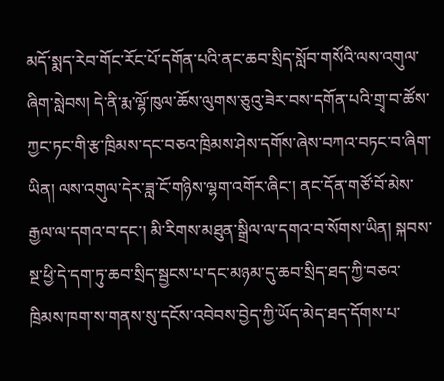མདོ་སྨད་རེབ་གོང་རོང་པོ་དགོན་པའི་ནང་ཆབ་སྲིད་སློབ་གསོའི་ལས་འགུལ་ཞིག་སླེབས། དེ་ནི་རྨ་ལྷོ་ཁུལ་ཆོས་ལུགས་ཅུའུ་ཟེར་བས་དགོན་པའི་གྲྭ་བ་ཚོས་ཀྱང་ཏང་གི་རྩ་ཁྲིམས་དང་བཅའ་ཁྲིམས་ཤེས་དགོས་ཞེས་བཀའ་བཏང་བ་ཞིག་ཡིན། ལས་འགུལ་དེར་ཟླ་ངོ་གཉིས་ལྷག་འགོར་ཞིང་། ནང་དོན་གཙོ་བོ་མེས་རྒྱལ་ལ་དགའ་བ་དང་། མི་རིགས་མཐུན་སྒྲིལ་ལ་དགའ་བ་སོགས་ཡིན། སྐབས་སྔ་ཕྱི་དེ་དག་ཏུ་ཆབ་སྲིད་སྦྱངས་པ་དང་མཉམ་དུ་ཆབ་སྲིད་ཐད་ཀྱི་བཅའ་ཁྲིམས་ཁག་ས་གནས་སུ་དངོས་འབེབས་བྱེད་ཀྱི་ཡོད་མེད་ཐད་དོགས་པ་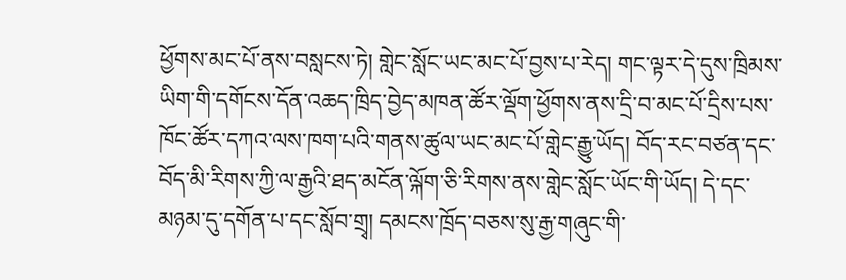ཕྱོགས་མང་པོ་ནས་བསླངས་ཏེ། གླེང་སློང་ཡང་མང་པོ་བྱས་པ་རེད། གང་ལྟར་དེ་དུས་ཁྲིམས་ཡིག་གི་དགོངས་དོན་འཆད་ཁྲིད་བྱེད་མཁན་ཚོར་ལྡོག་ཕྱོགས་ནས་དྲི་བ་མང་པོ་དྲིས་པས་ཁོང་ཚོར་དཀའ་ལས་ཁག་པའི་གནས་ཚུལ་ཡང་མང་པོ་གླེང་རྒྱུ་ཡོད། བོད་རང་བཙན་དང་བོད་མི་རིགས་ཀྱི་ལ་རྒྱའི་ཐད་མངོན་ལྐོག་ཅི་རིགས་ནས་གླེང་སློང་ཡོང་གི་ཡོད། དེ་དང་མཉམ་དུ་དགོན་པ་དང་སློབ་གྲྭ། དམངས་ཁྲོད་བཅས་སུ་རྒྱ་གཞུང་གི་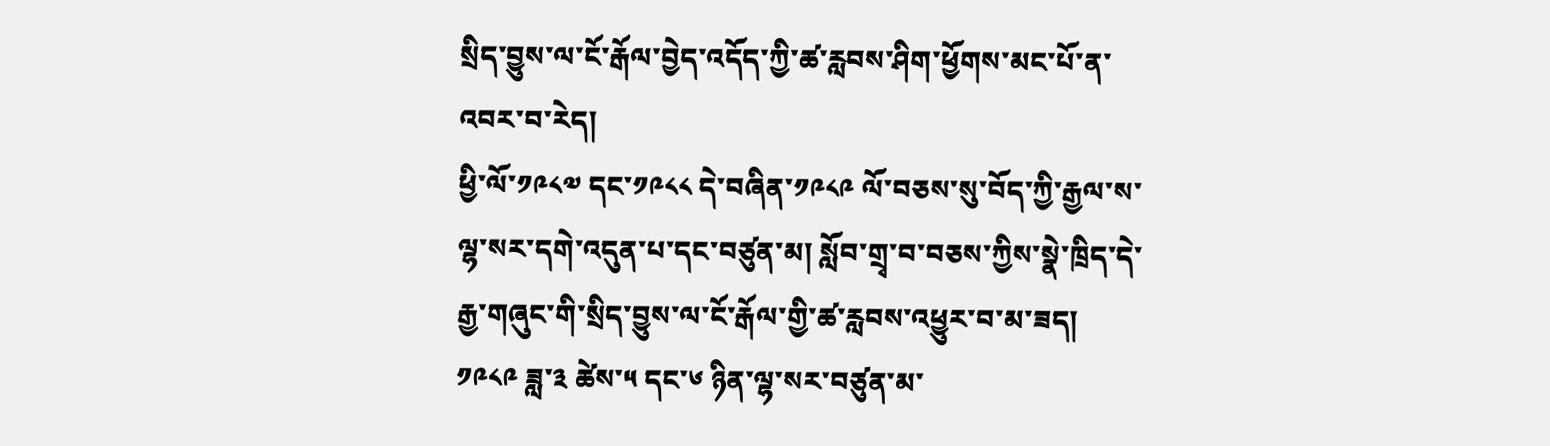སྲིད་བྱུས་ལ་ངོ་རྒོལ་བྱེད་འདོད་ཀྱི་ཚ་རླབས་ཤིག་ཕྱོགས་མང་པོ་ན་འབར་བ་རེད།
ཕྱི་ལོ་༡༩༨༧ དང་༡༩༨༨ དེ་བཞིན་༡༩༨༩ ལོ་བཅས་སུ་བོད་ཀྱི་རྒྱལ་ས་ལྷ་སར་དགེ་འདུན་པ་དང་བཙུན་མ། སློབ་གྲྭ་བ་བཅས་ཀྱིས་སྣེ་ཁྲིད་དེ་རྒྱ་གཞུང་གི་སྲིད་བྱུས་ལ་ངོ་རྒོལ་གྱི་ཚ་རླབས་འཕྱུར་བ་མ་ཟད། ༡༩༨༩ ཟླ་༣ ཚེས་༥ དང་༦ ཉིན་ལྷ་སར་བཙུན་མ་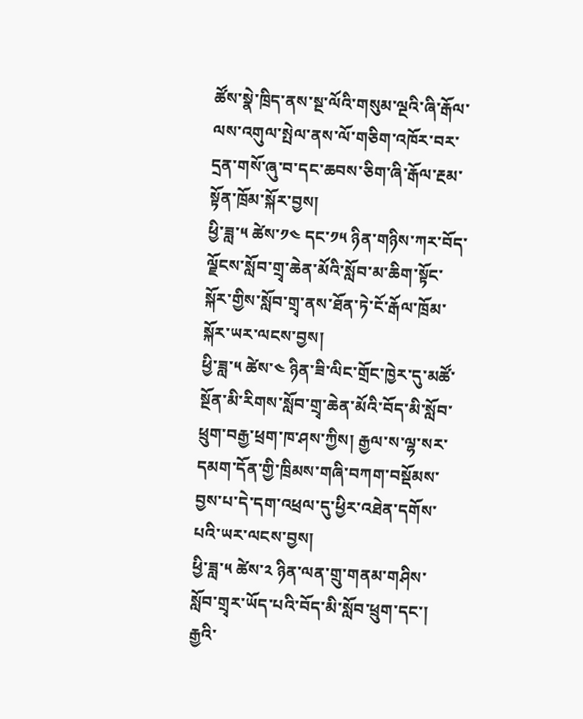ཚོས་སྣེ་ཁྲིད་ནས་སྔ་ལོའི་གསུམ་ལྔའི་ཞི་རྒོལ་ལས་འགུལ་སྤེལ་ནས་ལོ་གཅིག་འཁོར་བར་དྲན་གསོ་ཞུ་བ་དང་ཆབས་ཅིག་ཞི་རྒོལ་རྔམ་སྟོན་ཁྲོམ་སྐོར་བྱས།
ཕྱི་ཟླ་༥ ཚེས་༡༤ དང་༡༥ ཉིན་གཉིས་ཀར་བོད་ལྗོངས་སློབ་གྲྭ་ཆེན་མོའི་སློབ་མ་ཆིག་སྟོང་སྐོར་གྱིས་སློབ་གྲྭ་ནས་ཐོན་ཏེ་ངོ་རྒོལ་ཁྲོམ་སྐོར་ཡར་ལངས་བྱས།
ཕྱི་ཟླ་༥ ཚེས་༤ ཉིན་ཟི་ལིང་གྲོང་ཁྱེར་དུ་མཚོ་སྔོན་མི་རིགས་སློབ་གྲྭ་ཆེན་མོའི་བོད་མི་སློབ་ཕྲུག་བརྒྱ་ཕྲག་ཁ་ཤས་ཀྱིས། རྒྱལ་ས་ལྷ་སར་དམག་དོན་གྱི་ཁྲིམས་གཞི་བཀག་བསྡོམས་བྱས་པ་དེ་དག་འཕྲལ་དུ་ཕྱིར་འཐེན་དགོས་པའི་ཡར་ལངས་བྱས།
ཕྱི་ཟླ་༥ ཚེས་༢ ཉིན་ལན་གྲུ་གནམ་གཤིས་སློབ་གྲྭར་ཡོད་པའི་བོད་མི་སློབ་ཕྲུག་དང་། རྒྱའི་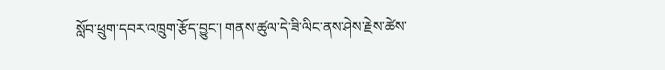སློབ་ཕྲུག་དབར་འཁྲུག་རྩོད་བྱུང་། གནས་ཚུལ་དེ་ཟི་ལིང་ནས་ཤེས་རྗེས་ཚེས་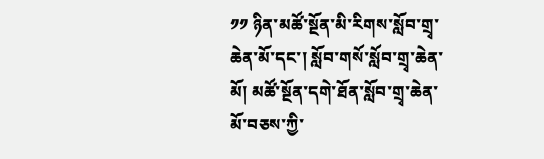༡༡ ཉིན་མཚོ་སྔོན་མི་རིགས་སློབ་གྲྭ་ཆེན་མོ་དང་། སློབ་གསོ་སློབ་གྲྭ་ཆེན་མོ། མཚོ་སྔོན་དགེ་ཐོན་སློབ་གྲྭ་ཆེན་མོ་བཅས་ཀྱི་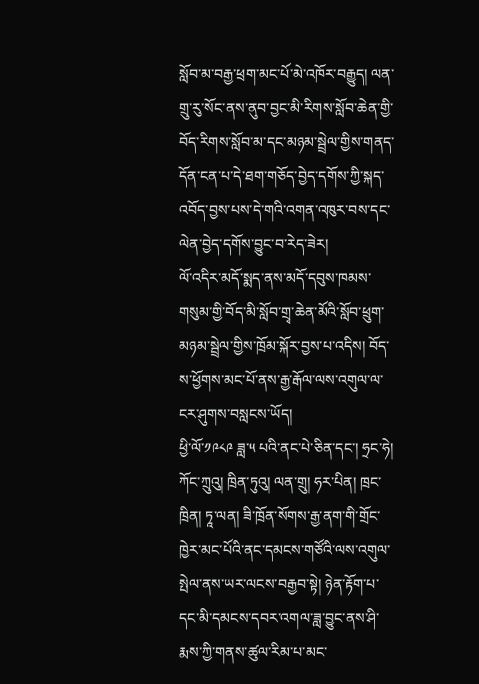སློབ་མ་བརྒྱ་ཕྲག་མང་པོ་མེ་འཁོར་བརྒྱུད། ལན་གྲུ་རུ་སོང་ནས་ནུབ་བྱང་མི་རིགས་སློབ་ཆེན་གྱི་བོད་རིགས་སློབ་མ་དང་མཉམ་སྦྲེལ་གྱིས་གནད་དོན་ངན་པ་དེ་ཐག་གཅོད་བྱེད་དགོས་ཀྱི་སྐད་འབོད་བྱས་པས་དེ་གའི་འགན་འཁུར་བས་དང་ལེན་བྱེད་དགོས་བྱུང་བ་རེད་ཟེར།
ལོ་འདིར་མདོ་སྨད་ནས་མདོ་དབུས་ཁམས་གསུམ་གྱི་བོད་མི་སློབ་གྲྭ་ཆེན་མོའི་སློབ་ཕྲུག་མཉམ་སྦྲེལ་གྱིས་ཁྲོམ་སྐོར་བྱས་པ་འདིས། བོད་ས་ཕྱོགས་མང་པོ་ནས་རྒྱ་རྒོལ་ལས་འགུལ་ལ་ངར་ཤུགས་བསླངས་ཡོད།
ཕྱི་ལོ་༡༩༨༩ ཟླ་༥ པའི་ནང་པེ་ཅིན་དང་། ཧྲང་ཧེ། ཀོང་ཀྲུའུ། ཁྲིན་ཏུའུ། ལན་གྲུ། ཧར་པིན། ཁྲང་ཁྲིན། ཏཱ་ལན། ཟི་ཁྲོན་སོགས་རྒྱ་ནག་གི་གྲོང་ཁྱེར་མང་པོའི་ནང་དམངས་གཙོའི་ལས་འགུལ་སྤེལ་ནས་ཡར་ལངས་བརྒྱབ་སྟེ། ཉེན་རྟོག་པ་དང་མི་དམངས་དབར་འགལ་ཟླ་བྱུང་ནས་ཤི་རྨས་ཀྱི་གནས་ཚུལ་རིམ་པ་མང་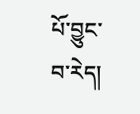པོ་བྱུང་བ་རེད།